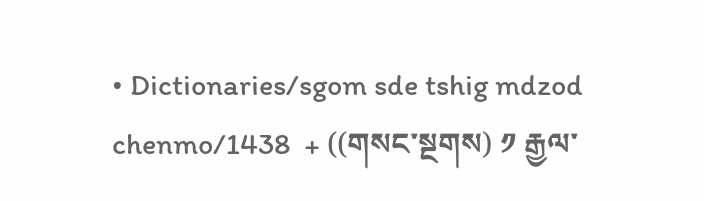• Dictionaries/sgom sde tshig mdzod chenmo/1438  + ((གསང་སྔགས) ༡ རྒྱལ་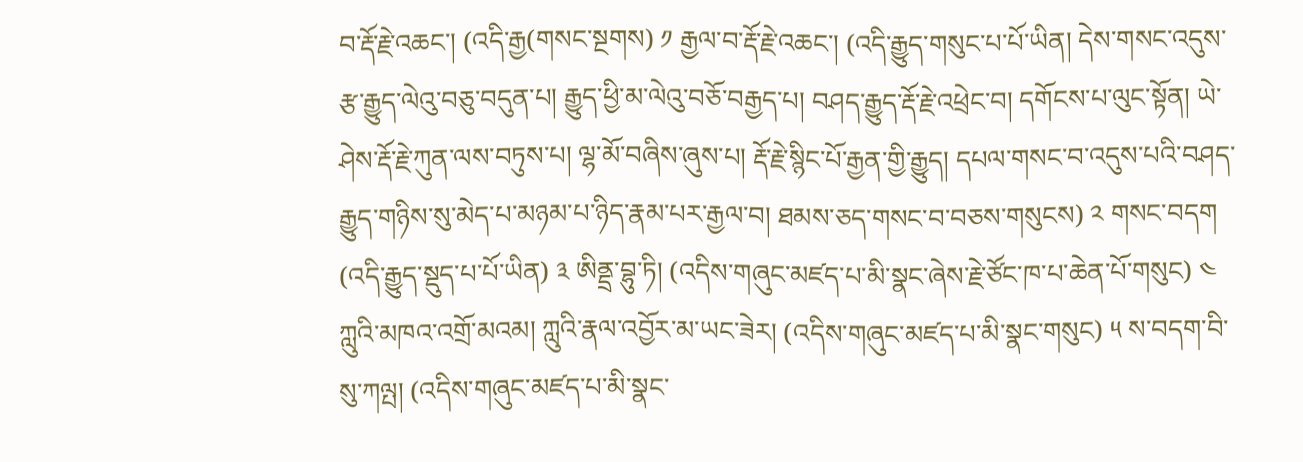བ་རྡོ་རྗེ་འཆང་། (འདི་རྒྱ(གསང་སྔགས) ༡ རྒྱལ་བ་རྡོ་རྗེ་འཆང་། (འདི་རྒྱུད་གསུང་པ་པོ་ཡིན། དེས་གསང་འདུས་རྩ་རྒྱུད་ལེའུ་བཅུ་བདུན་པ། རྒྱུད་ཕྱི་མ་ལེའུ་བཅོ་བརྒྱད་པ། བཤད་རྒྱུད་རྡོ་རྗེ་འཕྲེང་བ། དགོངས་པ་ལུང་སྟོན། ཡེ་ཤེས་རྡོ་རྗེ་ཀུན་ལས་བཏུས་པ། ལྷ་མོ་བཞིས་ཞུས་པ། རྡོ་རྗེ་སྙིང་པོ་རྒྱན་གྱི་རྒྱུད། དཔལ་གསང་བ་འདུས་པའི་བཤད་རྒྱུད་གཉིས་སུ་མེད་པ་མཉམ་པ་ཉིད་རྣམ་པར་རྒྱལ་བ། ཐམས་ཅད་གསང་བ་བཅས་གསུངས) ༢ གསང་བདག (འདི་རྒྱུད་སྡུད་པ་པོ་ཡིན) ༣ ཨིནྡྲ་བྷུ་ཏི། (འདིས་གཞུང་མཛད་པ་མི་སྣང་ཞེས་རྗེ་ཙོང་ཁ་པ་ཆེན་པོ་གསུང) ༤ ཀླུའི་མཁའ་འགྲོ་མའམ། ཀླུའི་རྣལ་འབྱོར་མ་ཡང་ཟེར། (འདིས་གཞུང་མཛད་པ་མི་སྣང་གསུང) ༥ ས་བདག་བི་སུ་ཀལྤ། (འདིས་གཞུང་མཛད་པ་མི་སྣང་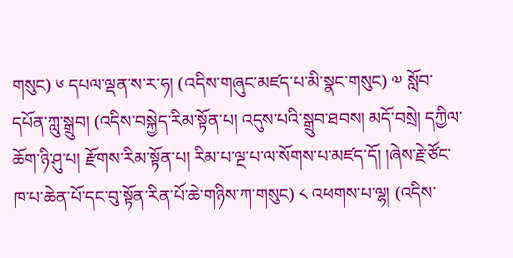གསུང) ༦ དཔལ་ལྡན་ས་ར་ཧ། (འདིས་གཞུང་མཛད་པ་མི་སྣང་གསུང) ༧ སློབ་དཔོན་ཀླུ་སྒྲུབ། (འདིས་བསྐྱེད་རིམ་སྟོན་པ། འདུས་པའི་སྒྲུབ་ཐབས། མདོ་བསྲེ། དཀྱིལ་ཆོག་ཉི་ཤུ་པ། རྫོགས་རིམ་སྟོན་པ། རིམ་པ་ལྔ་པ་ལ་སོགས་པ་མཛད་དོ། །ཞེས་རྗེ་ཙོང་ཁ་པ་ཆེན་པོ་དང་བུ་སྟོན་རིན་པོ་ཆེ་གཉིས་ཀ་གསུང) ༨ འཕགས་པ་ལྷ། (འདིས་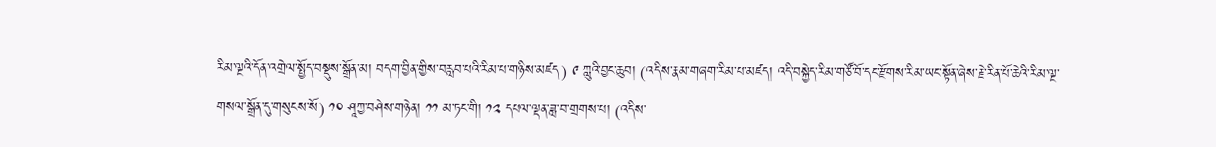རིམ་ལྔའི་དོན་འགྲེལ་སྤྱོད་བསྡུས་སྒྲོན་མ། བདག་བྱིན་གྱིས་བརླབ་པའི་རིམ་པ་གཉིས་མཛད) ༩ ཀླུའི་བྱང་ཆུབ། (འདིས་རྣམ་གཞག་རིམ་པ་མཛད། འདི་བསྐྱེད་རིམ་གཙོ་བོ་དང་རྫོགས་རིམ་ཡང་སྟོན་ཞེས་རྗེ་རིན་པོ་ཆེའི་རིམ་ལྔ་གསལ་སྒྲོན་དུ་གསུངས་སོ) ༡༠ ཤཱཀྱ་བཤེས་གཉེན། ༡༡ མ་ཏང་གི། ༡༢ དཔལ་ལྡན་ཟླ་བ་གྲགས་པ། (འདིས་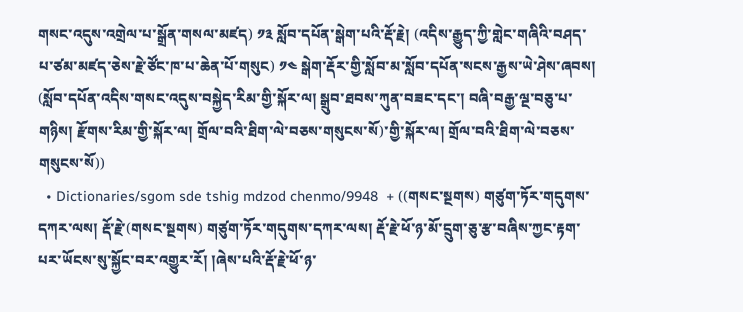གསང་འདུས་འགྲེལ་པ་སྒྲོན་གསལ་མཛད) ༡༣ སློབ་དཔོན་སྒེག་པའི་རྡོ་རྗེ། (འདིས་རྒྱུད་ཀྱི་གླེང་གཞིའི་བཤད་པ་ཙམ་མཛད་ཅེས་རྗེ་ཙོང་ཁ་པ་ཆེན་པོ་གསུང) ༡༤ སྒེག་རྡོར་གྱི་སློབ་མ་སློབ་དཔོན་སངས་རྒྱས་ཡེ་ཤེས་ཞབས། (སློབ་དཔོན་འདིས་གསང་འདུས་བསྐྱེད་རིམ་གྱི་སྐོར་ལ། སྒྲུབ་ཐབས་ཀུན་བཟང་དང་། བཞི་བརྒྱ་ལྔ་བཅུ་པ་གཉིས། རྫོགས་རིམ་གྱི་སྐོར་ལ། གྲོལ་བའི་ཐིག་ལེ་བཅས་གསུངས་སོ)་གྱི་སྐོར་ལ། གྲོལ་བའི་ཐིག་ལེ་བཅས་གསུངས་སོ))
  • Dictionaries/sgom sde tshig mdzod chenmo/9948  + ((གསང་སྔགས) གཙུག་ཏོར་གདུགས་དཀར་ལས། རྡོ་རྗེ་(གསང་སྔགས) གཙུག་ཏོར་གདུགས་དཀར་ལས། རྡོ་རྗེ་ཕོ་ཉ་མོ་དྲུག་ཅུ་རྩ་བཞིས་ཀྱང་རྟག་པར་ཡོངས་སུ་སྐྱོང་བར་འགྱུར་རོ། །ཞེས་པའི་རྡོ་རྗེ་ཕོ་ཉ་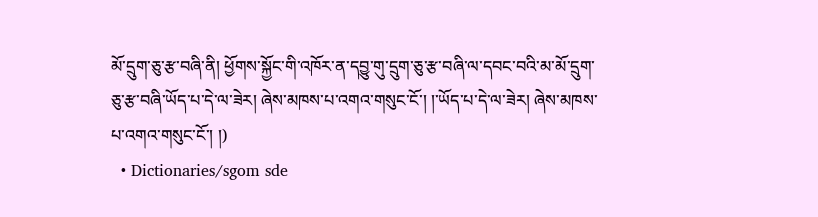མོ་དྲུག་ཅུ་རྩ་བཞི་ནི། ཕྱོགས་སྐྱོང་གི་འཁོར་ན་དབྱུ་གུ་དྲུག་ཅུ་རྩ་བཞི་ལ་དབང་བའི་མ་མོ་དྲུག་ཅུ་རྩ་བཞི་ཡོད་པ་དེ་ལ་ཟེར། ཞེས་མཁས་པ་འགའ་གསུང་ངོ་། །་ཡོད་པ་དེ་ལ་ཟེར། ཞེས་མཁས་པ་འགའ་གསུང་ངོ་། །)
  • Dictionaries/sgom sde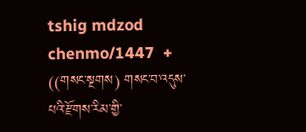tshig mdzod chenmo/1447  + ((གསང་སྔགས) གསང་བ་འདུས་པའི་རྫོགས་རིམ་གྱི་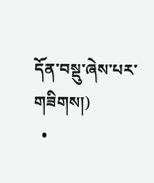དོན་བསྡུ་ཞེས་པར་གཟིགས།)
  •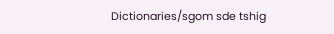Dictionaries/sgom sde tshig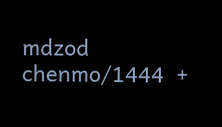mdzod chenmo/1444  +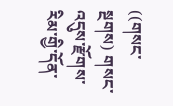((གསང་སྔགས) གསང་འདུས་རྫོགས་རིམ་གྱི་དོན་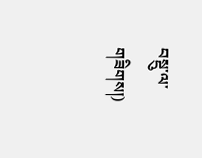བསྡུ་ལ་གཟིགས།)